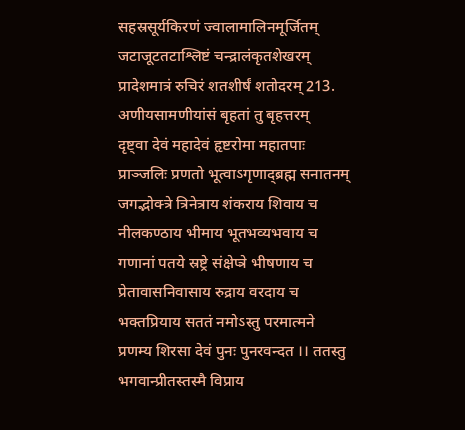सहस्रसूर्यकिरणं ज्वालामालिनमूर्जितम्
जटाजूटतटाश्लिष्टं चन्द्रालंकृतशेखरम्
प्रादेशमात्रं रुचिरं शतशीर्षं शतोदरम् 213.
अणीयसामणीयांसं बृहतां तु बृहत्तरम्
दृष्ट्वा देवं महादेवं हृष्टरोमा महातपाः
प्राञ्जलिः प्रणतो भूत्वाऽगृणाद्ब्रह्म सनातनम्
जगद्भोक्त्रे त्रिनेत्राय शंकराय शिवाय च
नीलकण्ठाय भीमाय भूतभव्यभवाय च
गणानां पतये स्रष्ट्रे संक्षेप्त्रे भीषणाय च
प्रेतावासनिवासाय रुद्राय वरदाय च
भक्तप्रियाय सततं नमोऽस्तु परमात्मने
प्रणम्य शिरसा देवं पुनः पुनरवन्दत ।। ततस्तु भगवान्प्रीतस्तस्मै विप्राय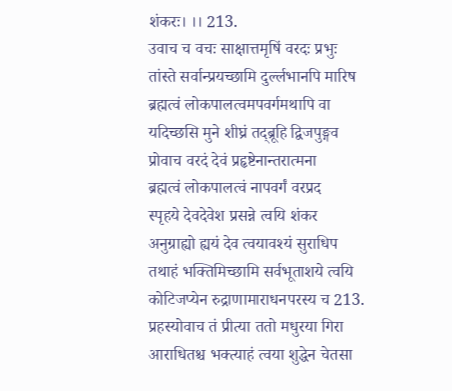शंकरः। ।। 213.
उवाच च वचः साक्षात्तमृषिं वरदः प्रभुः
तांस्ते सर्वान्प्रयच्छामि दुर्ल्लभानपि मारिष
ब्रह्मत्वं लोकपालत्वमपवर्गमथापि वा
यदिच्छसि मुने शीघ्रं तद्ब्रूहि द्विजपुङ्गव
प्रोवाच वरदं देवं प्रहृष्टेनान्तरात्मना
ब्रह्मत्वं लोकपालत्वं नापवर्गं वरप्रद
स्पृहये देवदेवेश प्रसन्ने त्वयि शंकर
अनुग्राह्यो ह्ययं देव त्वयावश्यं सुराधिप
तथाहं भक्तिमिच्छामि सर्वभूताशये त्वयि
कोटिजप्येन रुद्राणामाराधनपरस्य च 213.
प्रहस्योवाच तं प्रीत्या ततो मधुरया गिरा
आराधितश्च भक्त्याहं त्वया शुद्धेन चेतसा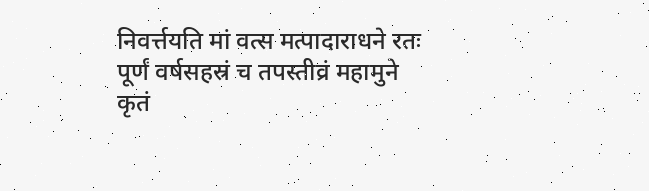निवर्त्तयति मां वत्स मत्पादाराधने रतः
पूर्णं वर्षसहस्रं च तपस्तीव्रं महामुने
कृतं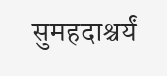सुमहदाश्चर्यं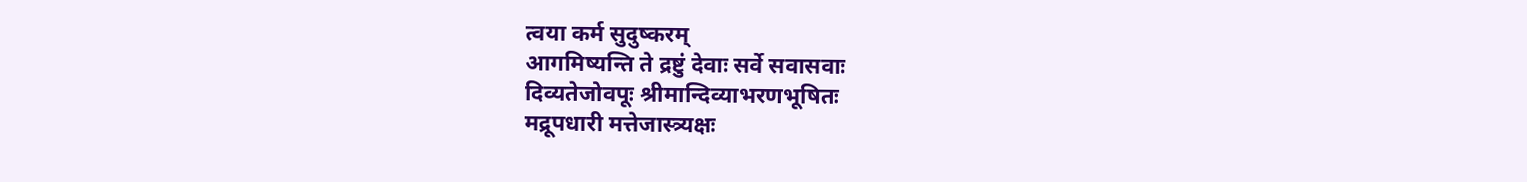त्वया कर्म सुदुष्करम्
आगमिष्यन्ति ते द्रष्टुं देवाः सर्वे सवासवाः
दिव्यतेजोवपूः श्रीमान्दिव्याभरणभूषितः
मद्रूपधारी मत्तेजास्त्र्यक्षः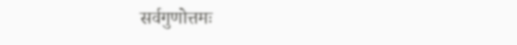सर्वगुणोत्तमः